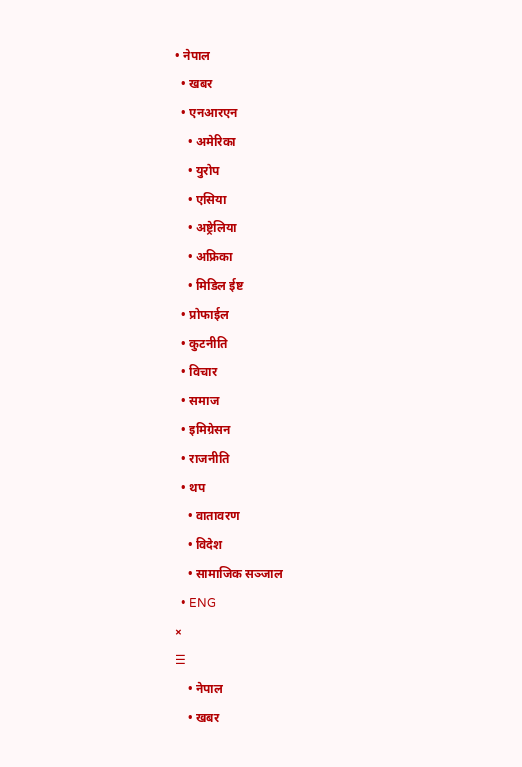• नेपाल
  • खबर
  • एनआरएन
    • अमेरिका
    • युरोप
    • एसिया
    • अष्ट्रेलिया
    • अफ्रिका
    • मिडिल ईष्ट
  • प्रोफाईल
  • कुटनीति
  • विचार
  • समाज
  • इमिग्रेसन
  • राजनीति
  • थप
    • वातावरण
    • विदेश
    • सामाजिक सञ्जाल
  • ENG
×
☰
    • नेपाल
    • खबर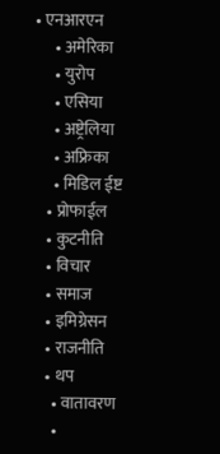• एनआरएन
      • अमेरिका
      • युरोप
      • एसिया
      • अष्ट्रेलिया
      • अफ्रिका
      • मिडिल ईष्ट
    • प्रोफाईल
    • कुटनीति
    • विचार
    • समाज
    • इमिग्रेसन
    • राजनीति
    • थप
      • वातावरण
      •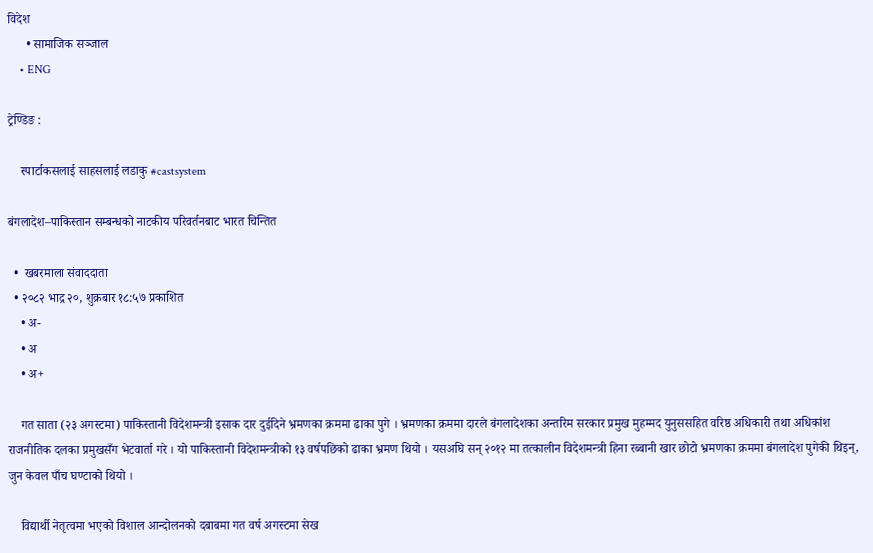विदेश
      • सामाजिक सञ्जाल
    • ENG

ट्रेण्डिङ :

    स्पार्टाकसलाई साहसलाई लडाकु #castsystem

बंगलादेश–पाकिस्तान सम्बन्धको नाटकीय परिवर्तनबाट भारत चिन्तित

  •  खबरमाला संवाददाता
  • २०८२ भाद्र २०, शुक्रबार १८:५७ प्रकाशित
    • अ-
    • अ
    • अ+

    गत साता (२३ अगस्टमा) पाकिस्तानी विदेशमन्त्री इसाक दार दुईदिने भ्रमणका क्रममा ढाका पुगे । भ्रमणका क्रममा दारले बंगलादेशका अन्तरिम सरकार प्रमुख मुहम्मद युनुससहित वरिष्ठ अधिकारी तथा अधिकांश राजनीतिक दलका प्रमुखसँग भेटवार्ता गरे । यो पाकिस्तानी विदेशमन्त्रीको १३ वर्षपछिको ढाका भ्रमण थियो । यसअघि सन् २०१२ मा तत्कालीन विदेशमन्त्री हिना रब्बानी खार छोटो भ्रमणका क्रममा बंगलादेश पुगेकी थिइन्, जुन केवल पाँच घण्टाको थियो ।

    विद्यार्थी नेतृत्वमा भएको विशाल आन्दोलनको दबाबमा गत वर्ष अगस्टमा सेख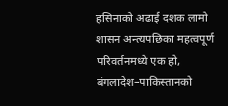हसिनाको अढाई दशक लामो शासन अन्त्यपछिका महत्वपूर्ण परिवर्तनमध्ये एक हो, बंगलादेश–पाकिस्तानको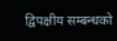द्विपक्षीय सम्बन्धको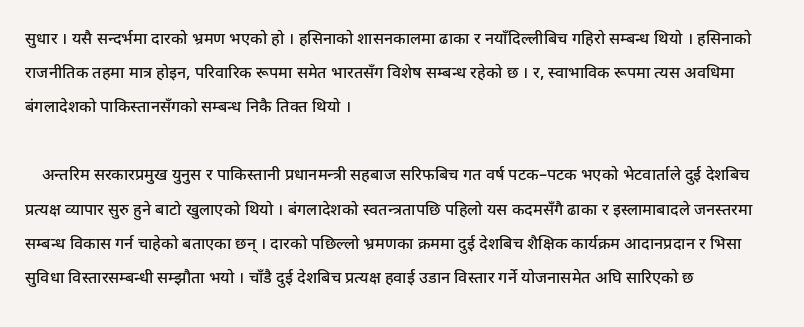सुधार । यसै सन्दर्भमा दारको भ्रमण भएको हो । हसिनाको शासनकालमा ढाका र नयाँदिल्लीबिच गहिरो सम्बन्ध थियो । हसिनाको राजनीतिक तहमा मात्र होइन, परिवारिक रूपमा समेत भारतसँग विशेष सम्बन्ध रहेको छ । र, स्वाभाविक रूपमा त्यस अवधिमा बंगलादेशको पाकिस्तानसँगको सम्बन्ध निकै तिक्त थियो ।

    अन्तरिम सरकारप्रमुख युनुस र पाकिस्तानी प्रधानमन्त्री सहबाज सरिफबिच गत वर्ष पटक–पटक भएको भेटवार्ताले दुई देशबिच प्रत्यक्ष व्यापार सुरु हुने बाटो खुलाएको थियो । बंगलादेशको स्वतन्त्रतापछि पहिलो यस कदमसँगै ढाका र इस्लामाबादले जनस्तरमा सम्बन्ध विकास गर्न चाहेको बताएका छन् । दारको पछिल्लो भ्रमणका क्रममा दुई देशबिच शैक्षिक कार्यक्रम आदानप्रदान र भिसा सुविधा विस्तारसम्बन्धी सम्झौता भयो । चाँडै दुई देशबिच प्रत्यक्ष हवाई उडान विस्तार गर्ने योजनासमेत अघि सारिएको छ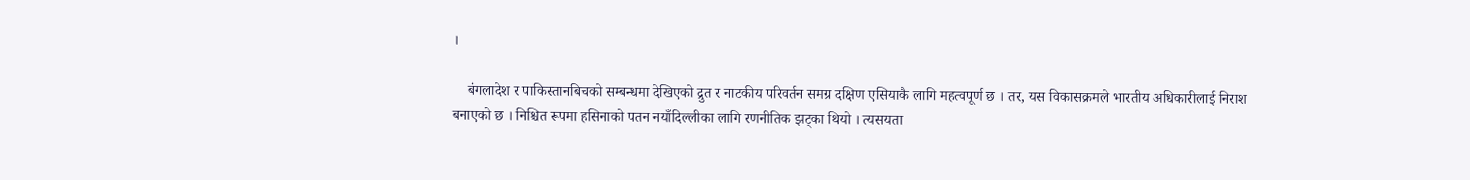।

    बंगलादेश र पाकिस्तानबिचको सम्बन्धमा देखिएको द्रुत र नाटकीय परिवर्तन समग्र दक्षिण एसियाकै लागि महत्वपूर्ण छ । तर, यस विकासक्रमले भारतीय अधिकारीलाई निराश बनाएको छ । निश्चित रूपमा हसिनाको पतन नयाँदिल्लीका लागि रणनीतिक झट्का थियो । त्यसयता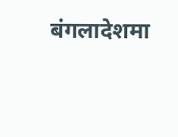बंगलादेशमा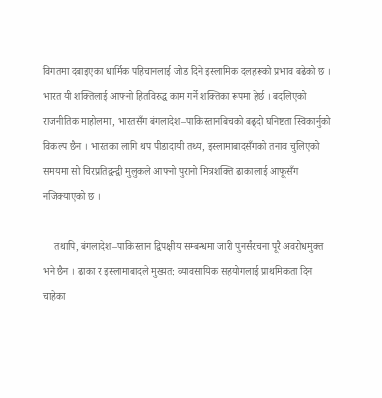विगतमा दबाइएका धार्मिक पहिचानलाई जोड दिने इस्लामिक दलहरूको प्रभाव बढेको छ । भारत यी शक्तिलाई आफ्नो हितविरुद्ध काम गर्ने शक्तिका रूपमा हेर्छ । बदलिएको राजनीतिक माहोलमा, भारतसँग बंगलादेश–पाकिस्तानबिचको बढ्दो घनिष्टता स्विकार्नुको विकल्प छैन । भारतका लागि थप पीडादायी तथ्य, इस्लामाबादसँगको तनाव चुलिएको समयमा सो चिरप्रतिद्वन्द्वी मुलुकले आफ्नो पुरानो मित्रशक्ति ढाकालाई आफूसँग नजिक्याएको छ ।

    तथापि, बंगलादेश–पाकिस्तान द्विपक्षीय सम्बन्धमा जारी पुनर्संरचना पूरै अवरोधमुक्त भने छैन । ढाका र इस्लामाबादले मुख्यत: व्यावसायिक सहयोगलाई प्राथमिकता दिन चाहेका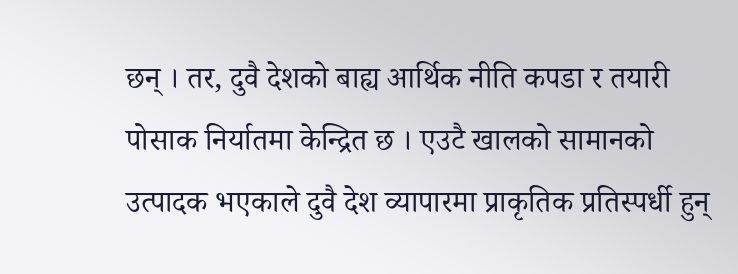छन् । तर, दुवै देशको बाह्य आर्थिक नीति कपडा र तयारी पोसाक निर्यातमा केन्द्रित छ । एउटै खालको सामानको उत्पादक भएकाले दुवै देश व्यापारमा प्राकृतिक प्रतिस्पर्धी हुन्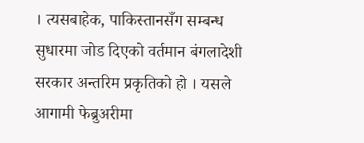। त्यसबाहेक, पाकिस्तानसँग सम्बन्ध सुधारमा जोड दिएको वर्तमान बंगलादेशी सरकार अन्तरिम प्रकृतिको हो । यसले आगामी फेब्रुअरीमा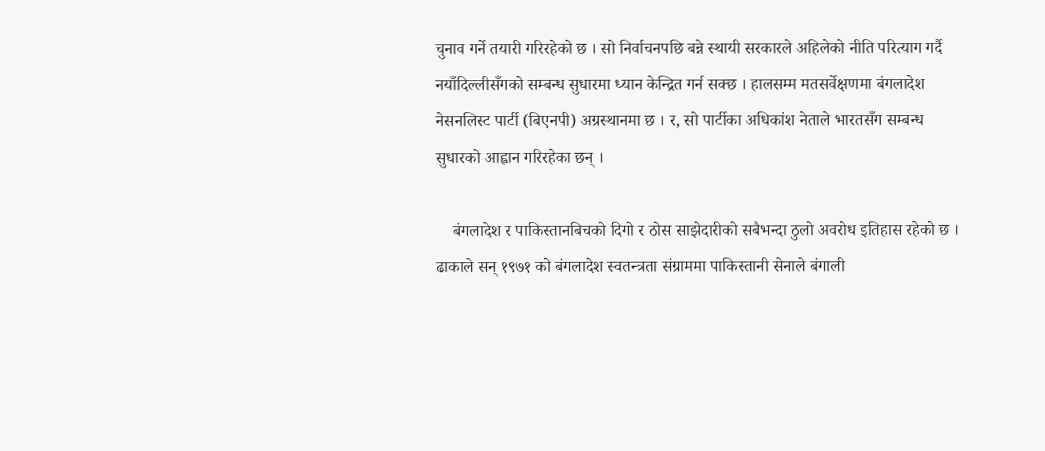चुनाव गर्ने तयारी गरिरहेको छ । सो निर्वाचनपछि बन्ने स्थायी सरकारले अहिलेको नीति परित्याग गर्दै नयाँदिल्लीसँगको सम्बन्ध सुधारमा ध्यान केन्द्रित गर्न सक्छ । हालसम्म मतसर्वेक्षणमा बंगलादेश नेसनलिस्ट पार्टी (बिएनपी) अग्रस्थानमा छ । र, सो पार्टीका अधिकांश नेताले भारतसँग सम्बन्ध सुधारको आह्वान गरिरहेका छन् ।

    बंगलादेश र पाकिस्तानबिचको दिगो र ठोस साझेदारीको सबैभन्दा ठुलो अवरोध इतिहास रहेको छ । ढाकाले सन् १९७१ को बंगलादेश स्वतन्त्रता संग्राममा पाकिस्तानी सेनाले बंगाली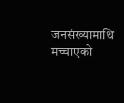जनसंख्यामाथि मच्चाएको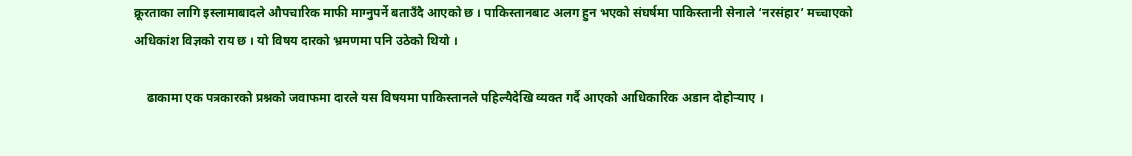क्रूरताका लागि इस्लामाबादले औपचारिक माफी माग्नुपर्ने बताउँदै आएको छ । पाकिस्तानबाट अलग हुन भएको संघर्षमा पाकिस्तानी सेनाले ‘नरसंहार’ मच्चाएको अधिकांश विज्ञको राय छ । यो विषय दारको भ्रमणमा पनि उठेको थियो ।

    ढाकामा एक पत्रकारको प्रश्नको जवाफमा दारले यस विषयमा पाकिस्तानले पहिल्यैदेखि व्यक्त गर्दै आएको आधिकारिक अडान दोहोर्‍याए ।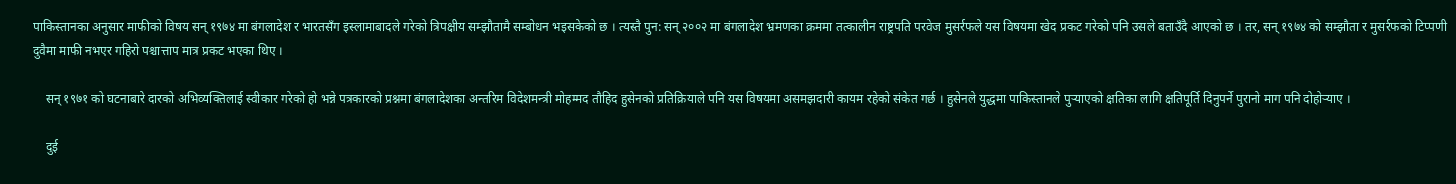पाकिस्तानका अनुसार माफीको विषय सन् १९७४ मा बंगलादेश र भारतसँग इस्लामाबादले गरेको त्रिपक्षीय सम्झौतामै सम्बोधन भइसकेको छ । त्यस्तै पुन: सन् २००२ मा बंगलादेश भ्रमणका क्रममा तत्कालीन राष्ट्रपति परवेज मुसर्रफले यस विषयमा खेद प्रकट गरेको पनि उसले बताउँदै आएको छ । तर, सन् १९७४ को सम्झौता र मुसर्रफको टिप्पणी दुवैमा माफी नभएर गहिरो पश्चात्ताप मात्र प्रकट भएका थिए ।

    सन् १९७१ को घटनाबारे दारको अभिव्यक्तिलाई स्वीकार गरेको हो भन्ने पत्रकारको प्रश्नमा बंगलादेशका अन्तरिम विदेशमन्त्री मोहम्मद तौहिद हुसेनको प्रतिक्रियाले पनि यस विषयमा असमझदारी कायम रहेको संकेत गर्छ । हुसेनले युद्धमा पाकिस्तानले पुर्‍याएको क्षतिका लागि क्षतिपूर्ति दिनुपर्ने पुरानो माग पनि दोहोर्‍याए ।

    दुई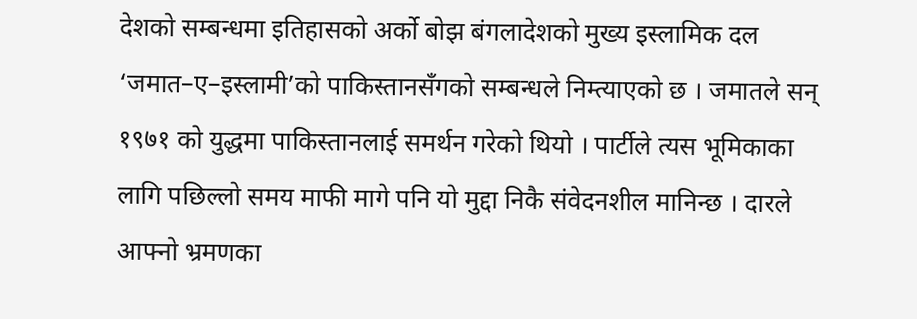देशको सम्बन्धमा इतिहासको अर्को बोझ बंगलादेशको मुख्य इस्लामिक दल ‘जमात–ए–इस्लामी’को पाकिस्तानसँगको सम्बन्धले निम्त्याएको छ । जमातले सन् १९७१ को युद्धमा पाकिस्तानलाई समर्थन गरेको थियो । पार्टीले त्यस भूमिकाका लागि पछिल्लो समय माफी मागे पनि यो मुद्दा निकै संवेदनशील मानिन्छ । दारले आफ्नो भ्रमणका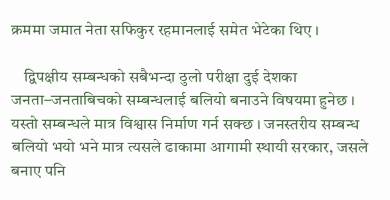क्रममा जमात नेता सफिकुर रहमानलाई समेत भेटेका थिए ।

    द्विपक्षीय सम्बन्धको सबैभन्दा ठुलो परीक्षा दुई देशका जनता–जनताबिचको सम्बन्धलाई बलियो बनाउने विषयमा हुनेछ । यस्तो सम्बन्धले मात्र विश्वास निर्माण गर्न सक्छ । जनस्तरीय सम्बन्ध बलियो भयो भने मात्र त्यसले ढाकामा आगामी स्थायी सरकार, जसले बनाए पनि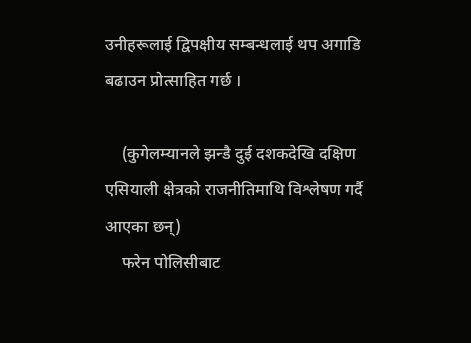उनीहरूलाई द्विपक्षीय सम्बन्धलाई थप अगाडि बढाउन प्रोत्साहित गर्छ ।

    (कुगेलम्यानले झन्डै दुई दशकदेखि दक्षिण एसियाली क्षेत्रको राजनीतिमाथि विश्लेषण गर्दै आएका छन्)
    फरेन पोलिसीबाट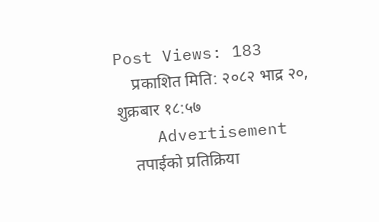Post Views: 183
    प्रकाशित मिति: २०८२ भाद्र २०, शुक्रबार १८:५७
    Advertisement
    तपाईको प्रतिक्रिया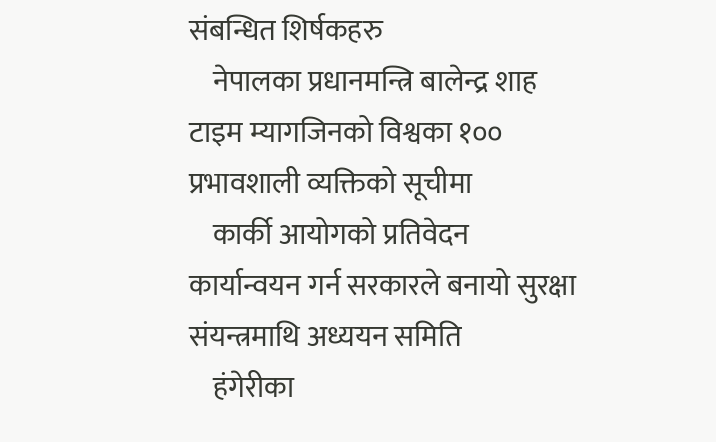संबन्धित शिर्षकहरु
    नेपालका प्रधानमन्त्रि बालेन्द्र शाह टाइम म्यागजिनको विश्वका १०० प्रभावशाली व्यक्तिको सूचीमा
    कार्की आयोगको प्रतिवेदन कार्यान्वयन गर्न सरकारले बनायो सुरक्षा संयन्त्रमाथि अध्ययन समिति
    हंगेरीका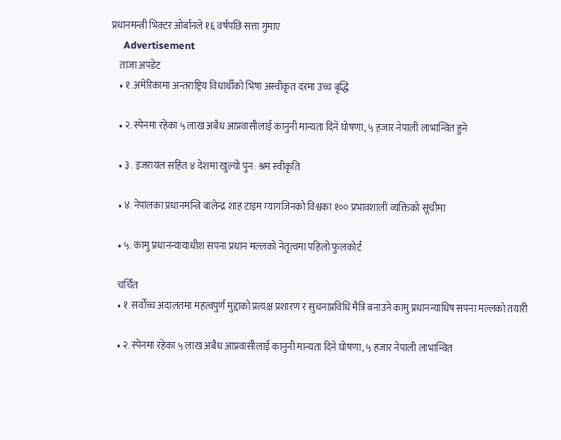प्रधानमन्त्री भिक्टर ओर्बानले १६ वर्षपछि सत्ता गुमाए
    Advertisement
    ताजा अपडेट
    • १. अमेरिकामा अन्तराष्ट्रिय विधार्थीको भिषा अस्वीकृत दरमा उच्च बृद्धि

    • २. स्पेनमा रहेका ५ लाख अबैध आप्रवासीलाई कानुनी मान्यता दिने घोषणा, ५ हजार नेपाली लाभान्वित हुने

    • ३. इजरायल सहित ४ देशमा खुल्यो पुन: श्रम स्वीकृति

    • ४. नेपालका प्रधानमन्त्रि बालेन्द्र शाह टाइम म्यागजिनको विश्वका १०० प्रभावशाली व्यक्तिको सूचीमा

    • ५. कामु प्रधानन्यायाधीश सपना प्रधान मल्लको नेतृत्वमा पहिलो फुलकोर्ट

    चर्चित
    • १. सर्वोच्च अदालतमा महत्वपुर्ण मुद्दाको प्रत्यक्ष प्रशारण र सुचनाप्रविधि मैत्रि बनाउने कामु प्रधानन्याधिष सपना मल्लको तयारी

    • २. स्पेनमा रहेका ५ लाख अबैध आप्रवासीलाई कानुनी मान्यता दिने घोषणा, ५ हजार नेपाली लाभान्वित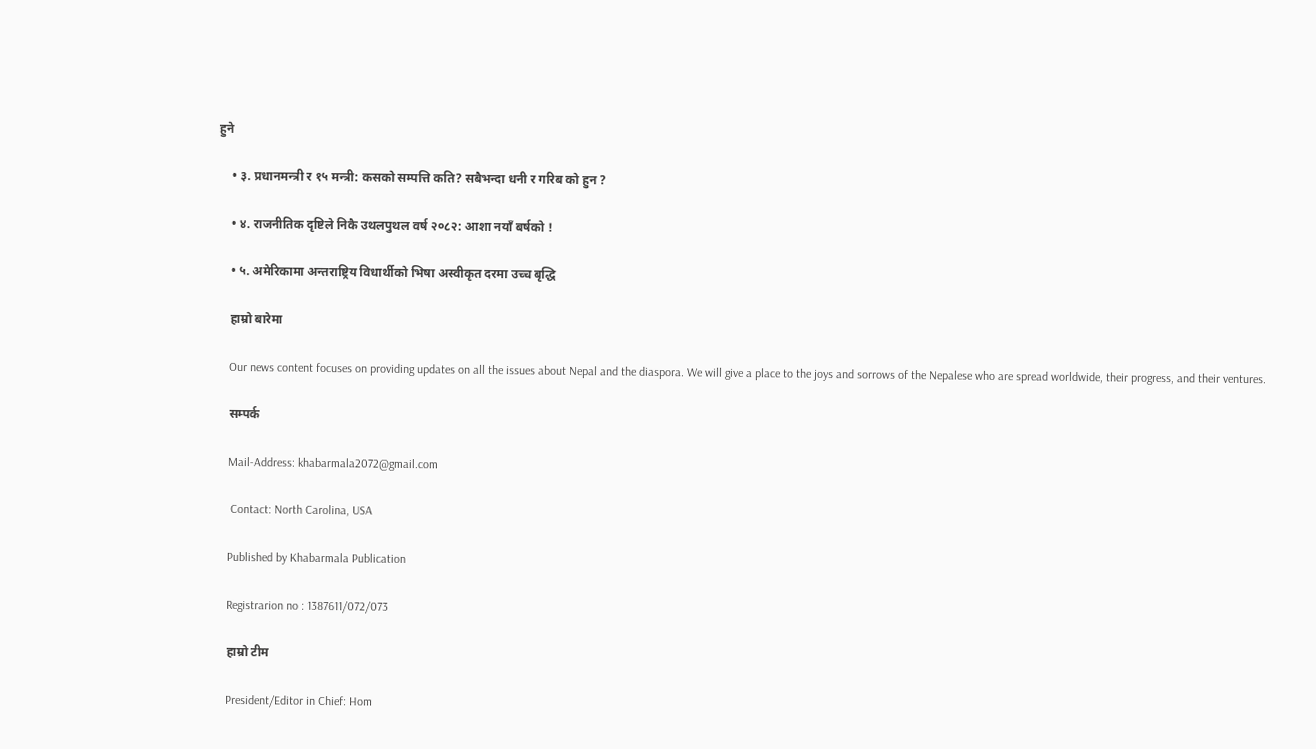हुने

    • ३. प्रधानमन्त्री र १५ मन्त्री: कसको सम्पत्ति कति? सबैभन्दा धनी र गरिब को हुन ?

    • ४. राजनीतिक दृष्टिले निकै उथलपुथल वर्ष २०८२: आशा नयाँ बर्षको !

    • ५. अमेरिकामा अन्तराष्ट्रिय विधार्थीको भिषा अस्वीकृत दरमा उच्च बृद्धि

    हाम्रो बारेमा

    Our news content focuses on providing updates on all the issues about Nepal and the diaspora. We will give a place to the joys and sorrows of the Nepalese who are spread worldwide, their progress, and their ventures.

    सम्पर्क

    Mail-Address: khabarmala2072@gmail.com

     Contact: North Carolina, USA

    Published by Khabarmala Publication

    Registrarion no : 1387611/072/073

    हाम्रो टीम

    President/Editor in Chief: Hom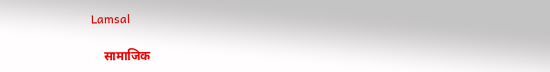Lamsal

    सामाजिक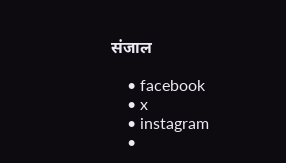संजाल

    • facebook
    • x
    • instagram
    •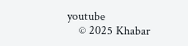youtube
    © 2025 Khabar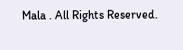Mala . All Rights Reserved.